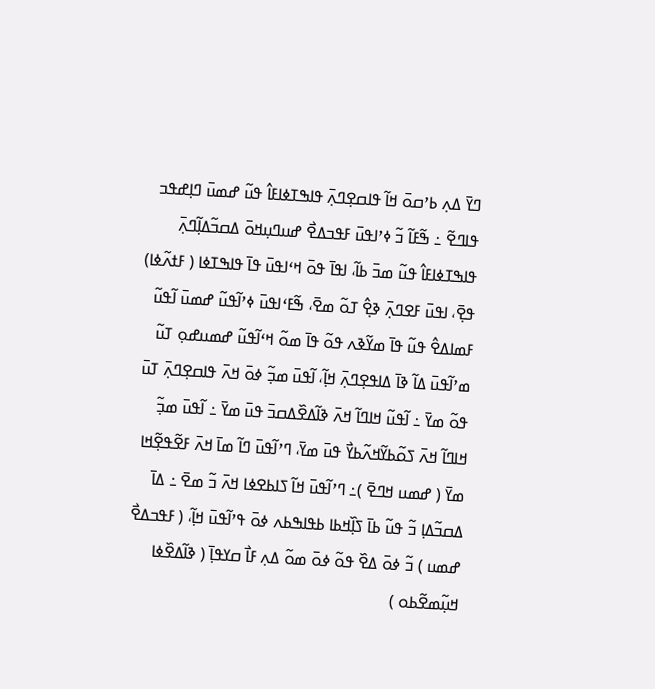ߣߌ߫ ߡߍ߲ ߕߴߛߋ߫ ߞߊ߬ ߟߊߛߐ߲ߣߍ߲߫ ߟߊߒߠߦߊߓߊ߮ ߟߎ߬ ߝߘߎ߫ ߣߊ߲ߝߟߏ ߟߊߣߐ߬ ߸ ߒ߬ߓߊ߬ ߏ߬ ߦߴߊߟߎ߫ ߓߟߏߡߐ߯ ߝߎߣߎ߲ߞߋ߫ ߡߛߏ߬ߡߊ߲߬ߣߍ߲߫ ߟߊߒߠߦߊߓߊ߮ ߟߎ߬ ߘߏ߫ ߕߊ߬، ߊߟߊ߫ ߟߋ߫ ߞߵߊߟߎ߫ ߟߊ߫ ߟߊߒߠߦߊ ( ߓߙߍ߬ߦߊ) ߟߐ߲߫، ߊߟߎ߫ ߓߐߣߍ߲߫ ߢߐ߲߮ ߠߋ߬ ߘߐ߫، ߒ߬ߓߵߊߟߎ߫ ߦߴߊ߬ߟߎ߬ ߝߘߎ߫ ߊ߬ߟߎ߬ ߓߘߊߡߐ߮ ߟߎ߬ ߟߊ߫ ߘߌ߬ߢߍ ߟߋ߬ ߟߊ߫ ߘߋ߬ ߞߵߊ߬ߟߎ߬ ߝߘߎߝߋ߲ ߠߎ߬ ߘߴߊ߬ߟߎ߫ ߡߊ߬ ߢߊ߫ ߡߊߟߐ߲ߣߍ߲߫ ߞߊ߲߬، ߊ߬ߟߎ߫ ߘߏ߲߬ ߦߋ߫ ߞߍ߫ ߟߊߛߐ߲ߣߍ߲߫ ߠߎ߫ ߟߋ߬ ߘߌ߫ ߸ ߊ߬ߟߎ߬ ߞߊߣߊ߬ ߞߍ߫ ߢߊ߬ߡߐ߰ߡߛߏ߫ ߟߎ߫ ߘߌ߫ ߸ ߊ߬ߟߎ߫ ߘߏ߲߬ ߞߊߣߊ߬ ߞߍ߫ ߖߋ߬ߕߌ߬ߞߍ߬ߕߌ߯ ߟߎ߫ ߘߌ߫، ߣߴߊ߬ߟߎ߫ ߣߊ߬ ߘߊ߫ ߞߍ߫ ߓߐ߬ߟߐ߲߬ߞߊ ߘߌ߫ ( ߝߘߎ ߞߣߐ߫ )߸ ߣߴߊ߬ߟߎ߫ ߞߊ߬ ߖߊߕߐߦߊ ߞߍ߫ ߏ߬ ߘߐ߫ ߸ ߡߊ߫ ߡߛߏ߬ߡߊ߲ ߏ߬ ߟߎ߬ ߕߊ߫ ߖߊ߲߰ߞߕߊ ߕߟߊߒߕߍ ߦߋ߫ ߟߴߊ߬ߟߎ߫ ߞߊ߲߬، ( ߓߟߏߡߐ߯ ߝߘߎ ) ߏ߬ ߦߋ߫ ߡߐ߰ ߟߋ߬ ߦߋ߫ ߘߋ߬ ߡߍ߲ ߓߊ߯ ߛߌߟߊ߲߫ ( ߢߊ߬ߡߐ߰ߦߊ ߞߎ߲߬ߘߐ߬ߕߋ )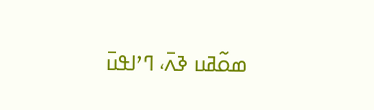ߘߋ߬ߥߎ ߢߍ߫، ߣߴߊߟߎ߫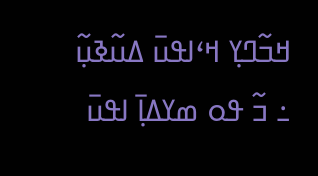ߞߏ߬ߣߌ߲ ߞߵߊߟߎ߫ ߡߎ߬ߢߎ߲߬ ߸ ߏ߬ ߟߋ ߘߌߡߊ߲߫ ߊߟߎ߫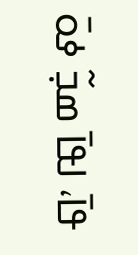ߟߊ߫، ߊߟߊ߫ ߘߏ߲߬ ߦߋ߫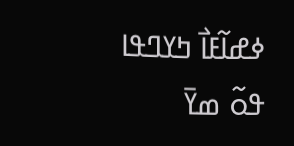ߦߝߊ߬ߓߊ߯ ߤߌߣߟߊ ߟߋ߬ ߘߌ߫